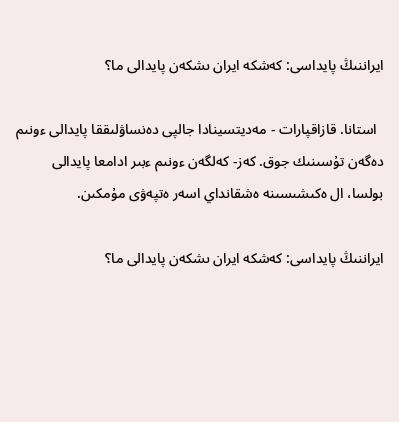ايراننىڭ پايداسى: كەشكە ايران ىشكەن پايدالى ما؟

  استانا. قازاقپارات - مەديتسينادا جالپى دەنساۋلىققا پايدالى ءونىم دەگەن تۇسىنىك جوق. كەز- كەلگەن ءونىم ءبىر ادامعا پايدالى بولسا، ال ەكىشىسىنە ەشقانداي اسەر ەتپەۋى مۇمكىن.

ايراننىڭ پايداسى: كەشكە ايران ىشكەن پايدالى ما؟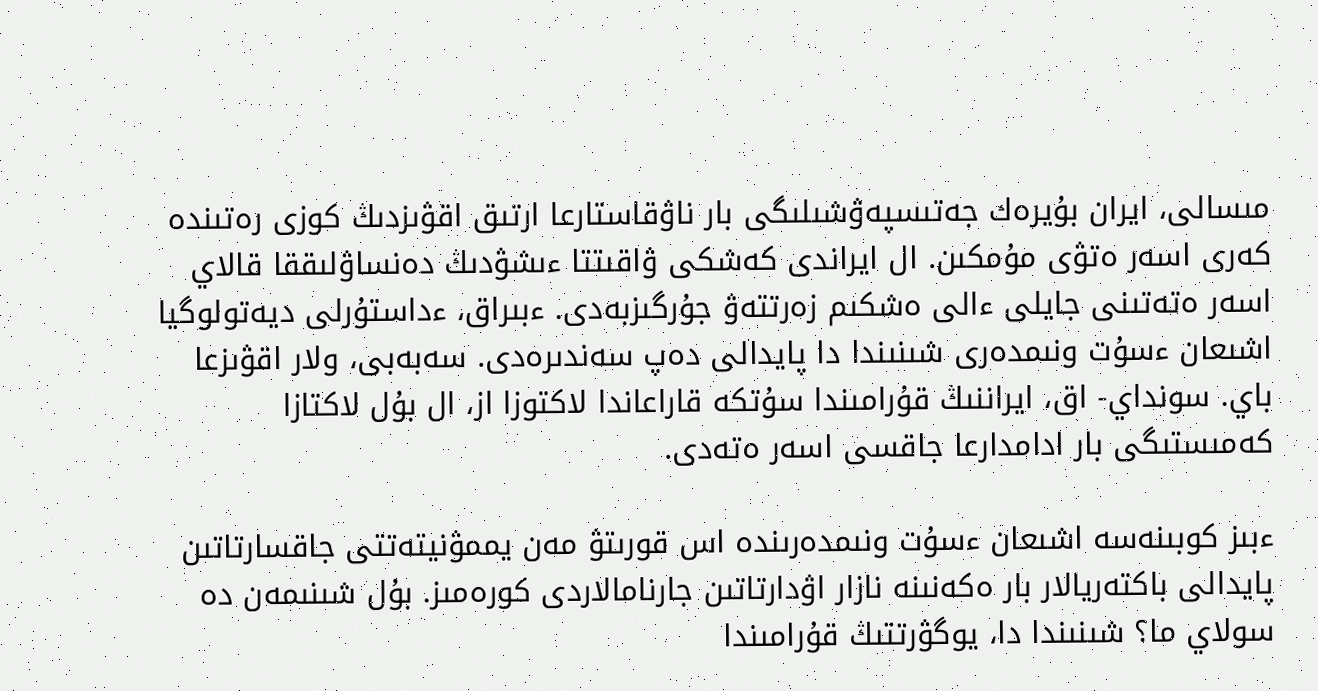مىسالى، ايران بۇيرەك جەتىسپەۋشىلىگى بار ناۋقاستارعا ارتىق اقۋىزدىڭ كوزى رەتىندە كەرى اسەر ەتۋى مۇمكىن. ال ايراندى كەشكى ۋاقىتتا ءىشۋدىڭ دەنساۋلىققا قالاي اسەر ەتەتىنى جايلى ءالى ەشكىم زەرتتەۋ جۇرگىزبەدى. ءبىراق، ءداستۇرلى ديەتولوگيا اشىعان ءسۇت ونىمدەرى شىنىندا دا پايدالى دەپ سەندىرەدى. سەبەبى، ولار اقۋىزعا باي. سونداي- اق، ايراننىڭ قۇرامىندا سۇتكە قاراعاندا لاكتوزا از، ال بۇل لاكتازا كەمىستىگى بار ادامدارعا جاقسى اسەر ەتەدى.

ءبىز كوبىنەسە اشىعان ءسۇت ونىمدەرىندە اس قورىتۋ مەن يممۋنيتەتتى جاقسارتاتىن پايدالى باكتەريالار بار ەكەنىنە نازار اۋدارتاتىن جارنامالاردى كورەمىز. بۇل شىنىمەن دە سولاي ما؟ شىنىندا دا، يوگۋرتتىڭ قۇرامىندا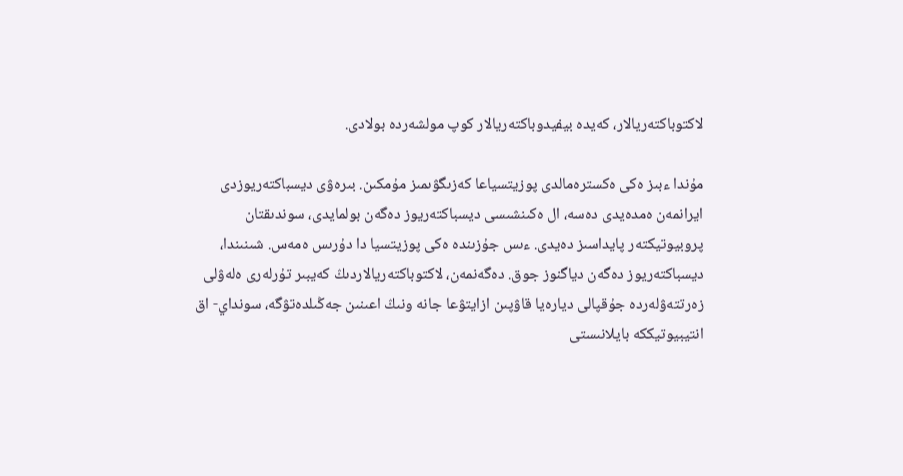لاكتوباكتەريالار، كەيدە بيفيدوباكتەريالار كوپ مولشەردە بولادى.

مۇندا ءبىز ەكى ەكسترەمالدى پوزيتسياعا كەزىگۋىمىز مۇمكىن. بىرەۋى ديسباكتەريوزدى ايرانمەن ەمدەيدى دەسە، ال ەكىنشىسى ديسباكتەريوز دەگەن بولمايدى، سوندىقتان پروبيوتيكتەر پايداسىز دەيدى. ءىس جۇزىندە ەكى پوزيتسيا دا دۇرىس ەمەس. شىنىندا، ديسباكتەريوز دەگەن دياگنوز جوق. دەگەنمەن، لاكتوباكتەريالاردىڭ كەيبىر تۇرلەرى ەلەۋلى زەرتتەۋلەردە جۇقپالى ديارەيا قاۋپىن ازايتۋعا جانە ونىڭ اعىنىن جەڭىلدەتۋگە، سونداي- اق انتيبيوتيككە بايلانىستى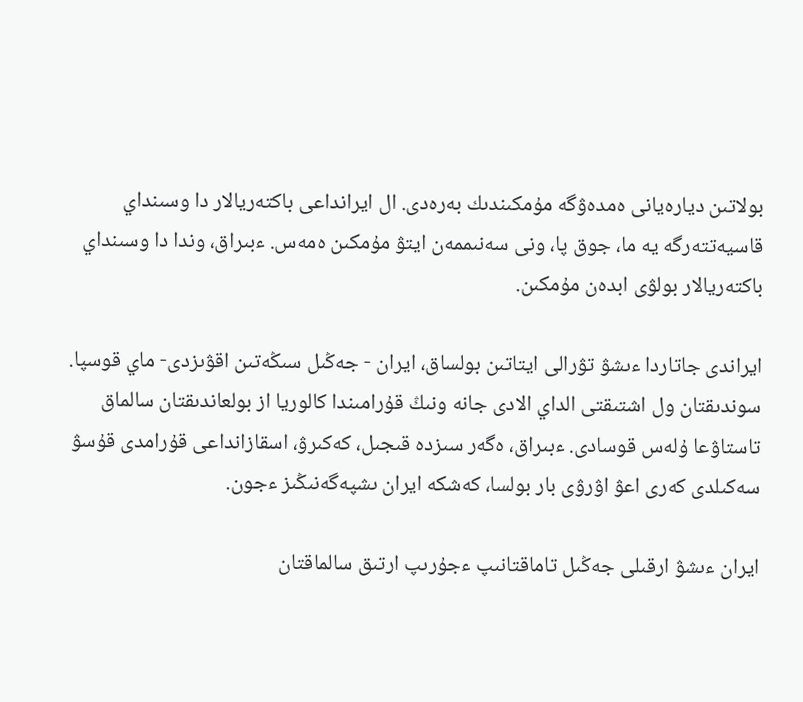بولاتىن ديارەيانى ەمدەۋگە مۇمكىندىك بەرەدى. ال ايرانداعى باكتەريالار دا وسىنداي قاسيەتتەرگە يە ما، جوق پا، ونى سەنىممەن ايتۋ مۇمكىن ەمەس. ءبىراق، وندا دا وسىنداي باكتەريالار بولۋى ابدەن مۇمكىن.

ايراندى جاتاردا ءىشۋ تۋرالى ايتاتىن بولساق، ايران - جەڭىل سىڭەتىن اقۋىزدى- ماي قوسپا. سوندىقتان ول اشتىقتى الداي الادى جانە ونىڭ قۇرامىندا كالوريا از بولعاندىقتان سالماق تاستاۋعا ۇلەس قوسادى. ءبىراق، ەگەر سىزدە قىجىل، كەكىرۋ، اسقازانداعى قۇرامدى قۇسۋ سەكىلدى كەرى اعۋ اۋرۋى بار بولسا، كەشكە ايران ىشپەگەنىڭىز ءجون.

ايران ءىشۋ ارقىلى جەڭىل تاماقتانىپ ءجۇرىپ ارتىق سالماقتان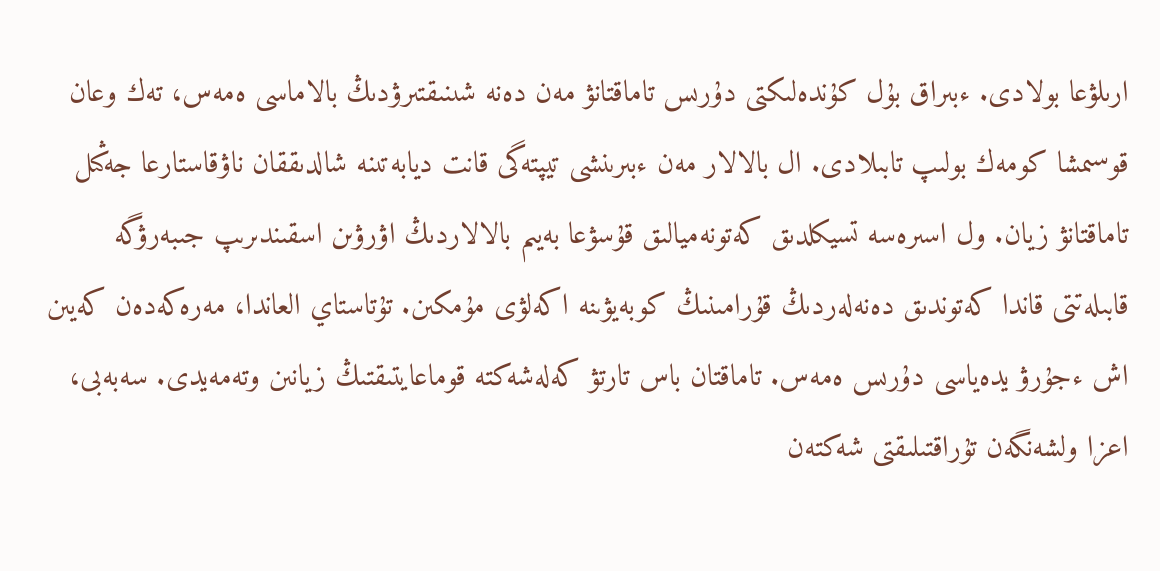ارىلۋعا بولادى. ءبىراق بۇل كۇندەلىكتى دۇرىس تاماقتانۋ مەن دەنە شىنىقتىرۋدىڭ بالاماسى ەمەس، تەك وعان قوسىمشا كومەك بولىپ تابىلادى. ال بالالار مەن ءبىرىنشى تيپتەگى قانت ديابەتىنە شالدىققان ناۋقاستارعا جەڭىل تاماقتانۋ زيان. ول اسىرەسە تسيكلدىق كەتونەميالىق قۇسۋعا بەيىم بالالاردىڭ اۋرۋىن اسقىندىرىپ جىبەرۋگە قابىلەتتى قاندا كەتوندىق دەنەلەردىڭ قۇرامىنىڭ كوبەيۋىنە اكەلۋى مۇمكىن. تۇتاستاي العاندا، مەرەكەدەن كەيىن اش ءجۇرۋ يدەياسى دۇرىس ەمەس. تاماقتان باس تارتۋ كەلەشەكتە قوماعايتىقتىڭ زيانىن وتەمەيدى. سەبەبى، اعزا ولشەنگەن تۇراقتىلىقتى شەكتەن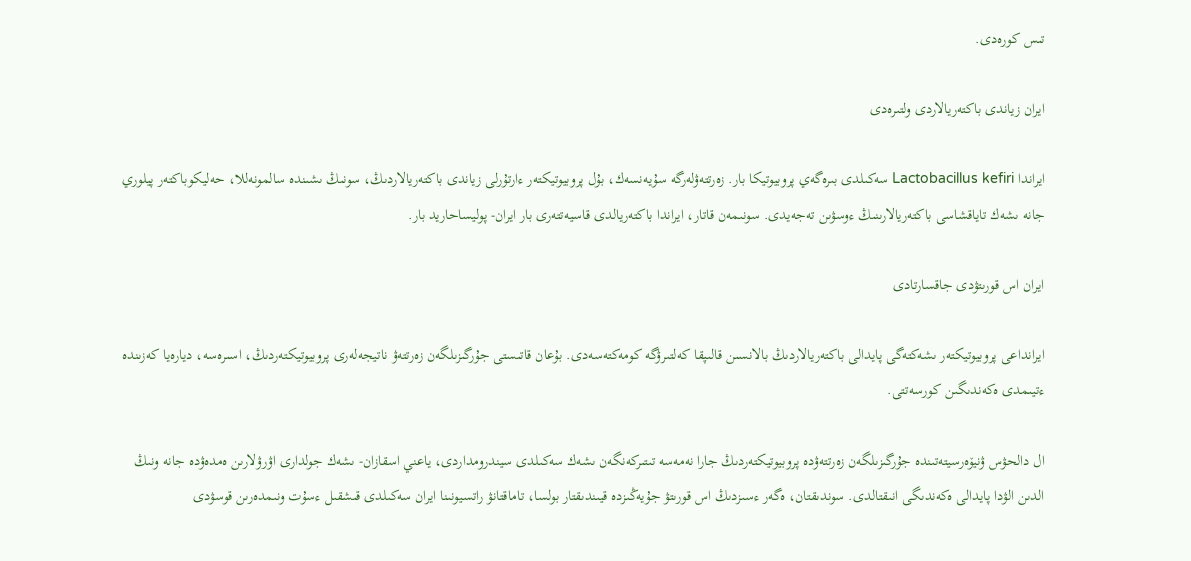تىس كورەدى.

ايران زياندى باكتەريالاردى ولتىرەدى

ايراندا Lactobacillus kefiri سەكىلدى بىرەگەي پروبيوتيكا بار. زەرتتەۋلەرگە سۇيەنسەك، بۇل پروبيوتيكتەر ءارتۇرلى زياندى باكتەريالاردىڭ، سونىڭ ىشىندە سالمونەللا، حەليكوباكتەر پيلوري جانە ىشەك تاياقشاسى باكتەريالارىنىڭ ءوسۋىن تەجەيدى. سونىمەن قاتار، ايراندا باكتەريالدى قاسيەتتەرى بار ايران- پوليساحاريد بار.

ايران اس قورىتۋدى جاقسارتادى

ايرانداعى پروبيوتيكتەر ىشەكتەگى پايدالى باكتەريالاردىڭ بالانسىن قالىپقا كەلتىرۋگە كومەكتەسەدى. بۇعان قاتىستى جۇرگىزىلگەن زەرتتەۋ ناتيجەلەرى پروبيوتيكتەردىڭ، اسىرەسە، ديارەيا كەزىندە ءتيىمدى ەكەندىگىن كورسەتتى.

ال دالحۋس ۋنيۆەرسيتەتىندە جۇرگىزىلگەن زەرتتەۋدە پروبيوتيكتەردىڭ جارا نەمەسە تىتىركەنگەن ىشەك سەكىلدى سيندرومداردى، ياعني اسقازان- ىشەك جولدارى اۋرۋلارىن ەمدەۋدە جانە ونىڭ الدىن الۋدا پايدالى ەكەندىگى انىقتالدى. سوندىقتان، ەگەر ءسىزدىڭ اس قورىتۋ جۇيەڭىزدە قيىندىقتار بولسا، تاماقتانۋ راتسيونىنا ايران سەكىلدى قىشقىل ءسۇت ونىمدەرىن قوسۋدى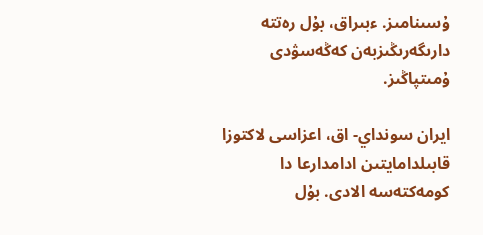ۇسىنامىز. ءبىراق، بۇل رەتتە دارىگەرىڭىزبەن كەڭەسۋدى ۇمىتپاڭىز.

ايران سونداي- اق، اعزاسى لاكتوزا قابىلدامايتىن ادامدارعا دا كومەكتەسە الادى. بۇل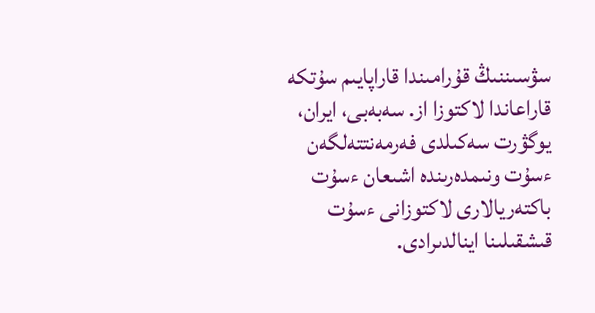سۋسىننىڭ قۇرامىندا قاراپايىم سۇتكە قاراعاندا لاكتوزا از. سەبەبى، ايران، يوگۋرت سەكىلدى فەرمەنتتەلگەن ءسۇت ونىمدەرىندە اشىعان ءسۇت باكتەريالارى لاكتوزانى ءسۇت قىشقىلىنا اينالدىرادى.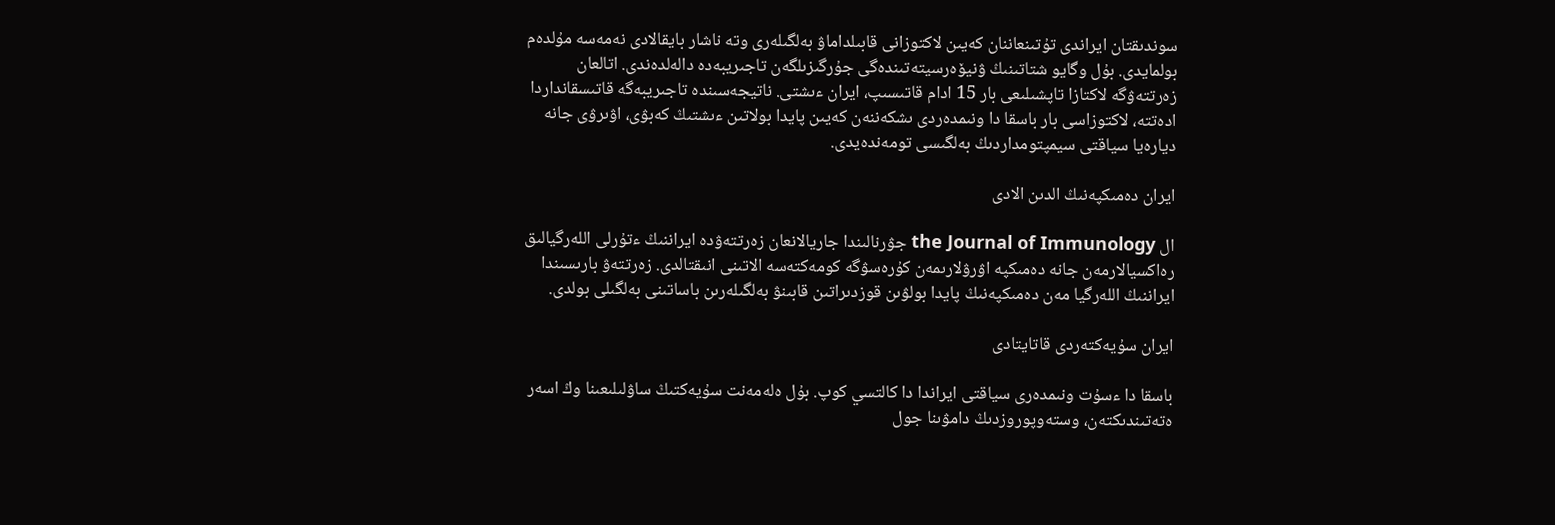سوندىقتان ايراندى تۇتىنعاننان كەيىن لاكتوزانى قابىلداماۋ بەلگىلەرى وتە ناشار بايقالادى نەمەسە مۇلدەم بولمايدى. بۇل وگايو شتاتىنىڭ ۋنيۆەرسيتەتىندەگى جۇرگىزىلگەن تاجىريبەدە دالەلدەندى. اتالعان زەرتتەۋگە لاكتازا تاپشىلىعى بار 15 ادام قاتىسىپ، ايران ءىشتى. ناتيجەسىندە تاجىريبەگە قاتىسقانداردا ادەتتە، لاكتوزاسى بار باسقا دا ونىمدەردى ىشكەننەن كەيىن پايدا بولاتىن ءىشتىڭ كەبۋى، اۋىرۋى جانە ديارەيا سياقتى سيمپتومداردىڭ بەلگىسى تومەندەيدى.

ايران دەمىكپەنىڭ الدىن الادى

ال the Journal of Immunology جۋرنالىندا جاريالانعان زەرتتەۋدە ايراننىڭ ءتۇرلى اللەرگيالىق رەاكسيالارمەن جانە دەمىكپە اۋرۋلارىمەن كۇرەسۋگە كومەكتەسە الاتىنى انىقتالدى. زەرتتەۋ بارىسىندا ايراننىڭ اللەرگيا مەن دەمىكپەنىڭ پايدا بولۋىن قوزدىراتىن قابىنۋ بەلگىلەرىن باساتىنى بەلگىلى بولدى.

ايران سۇيەكتەردى قاتايتادى

باسقا دا ءسۇت ونىمدەرى سياقتى ايراندا دا كالتسي كوپ. بۇل ەلەمەنت سۇيەكتىڭ ساۋلىلىعىنا وڭ اسەر ەتەتىندىكتەن، وستەوپوروزدىڭ دامۋىنا جول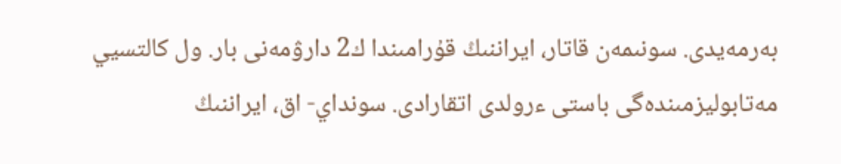بەرمەيدى. سونىمەن قاتار، ايراننىڭ قۇرامىندا ك2 دارۋمەنى بار. ول كالتسيي مەتابوليزمىندەگى باستى ءرولدى اتقارادى. سونداي- اق، ايراننىڭ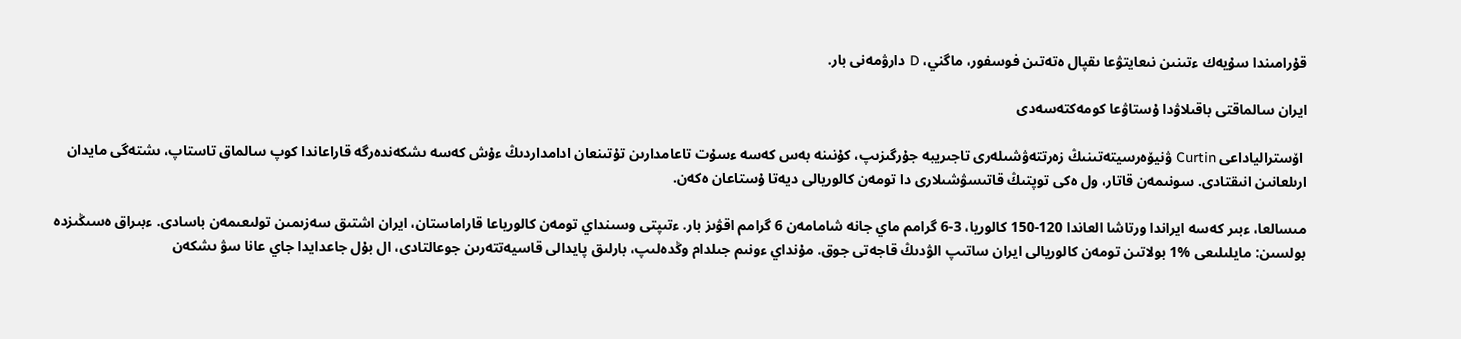قۇرامىندا سۇيەك ءتىنىن نىعايتۋعا ىقپال ەتەتىن فوسفور، ماگني، D دارۋمەنى بار.

ايران سالماقتى باقىلاۋدا ۇستاۋعا كومەكتەسەدى

 اۆسترالياداعى Curtin ۋنيۆەرسيتەتىنىڭ زەرتتەۋشىلەرى تاجىريبە جۇرگىزىپ، كۇنىنە بەس كەسە ءسۇت تاعامدارىن تۇتىنعان ادامداردىڭ ءۇش كەسە ىشكەندەرگە قاراعاندا كوپ سالماق تاستاپ، ىشتەگى مايدان ارىلعانىن انىقتادى. سونىمەن قاتار، ول ەكى توپتىڭ قاتىسۋشىلارى دا تومەن كالوريالى ديەتا ۇستاعان ەكەن.

مىسالعا، ءبىر كەسە ايراندا ورتاشا العاندا 120-150 كالوريا، 3-6 گرامم ماي جانە شامامەن 6 گرامم اقۋىز بار. ءتىپتى وسىنداي تومەن كالورياعا قاراماستان، ايران اشتىق سەزىمىن تولىعىمەن باسادى. ءبىراق ەسىڭىزدە بولسىن: مايلىلىعى %1 بولاتىن تومەن كالوريالى ايران ساتىپ الۋدىڭ قاجەتى جوق. مۇنداي ءونىم جىلدام وڭدەلىپ، بارلىق پايدالى قاسيەتتەرىن جوعالتادى، ال بۇل جاعدايدا جاي عانا سۋ ىشكەن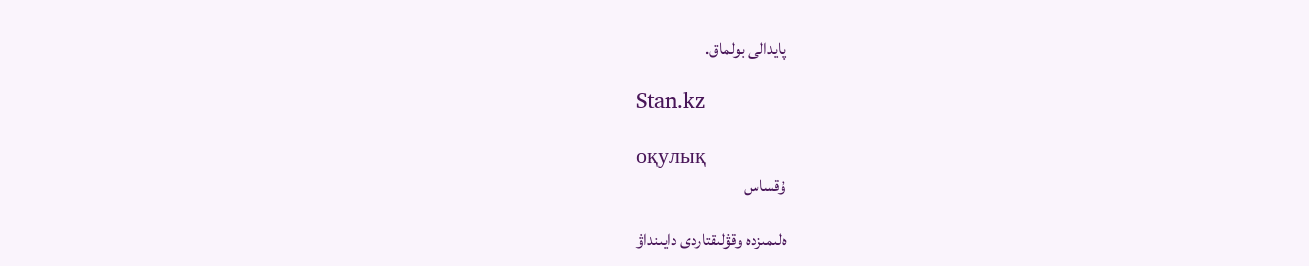پايدالى بولماق.

Stan.kz

оқулық
ۇقساس

ەلىمىزدە وقۋلىقتاردى دايىنداۋ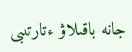جانە باقىلاۋ ءتارتىبى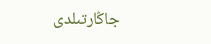جاڭارتىلدى